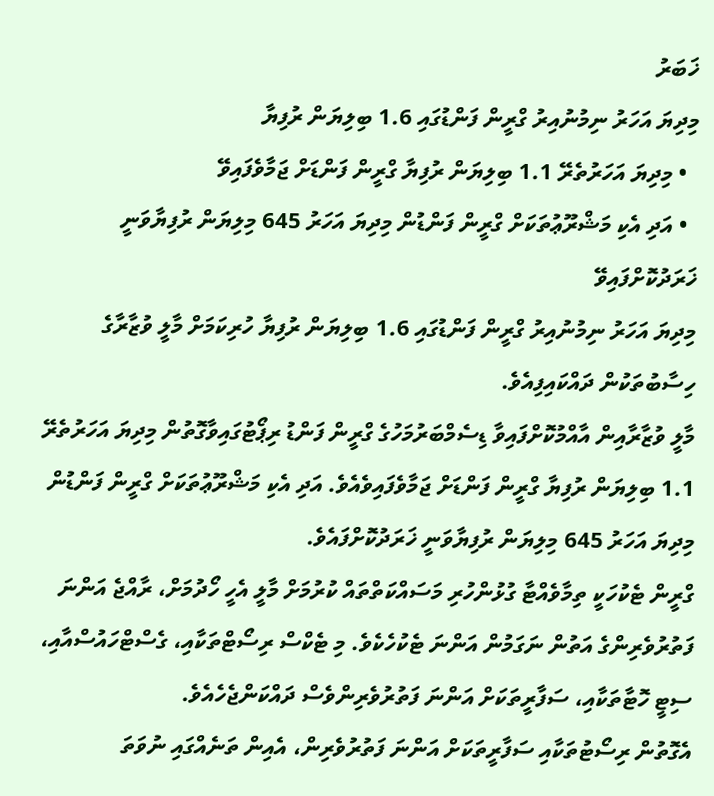ޚަބަރު
މިދިޔަ އަހަރު ނިމުނުއިރު ގްރީން ފަންޑުގައި 1.6 ބިލިޔަން ރުފިޔާ
  • މިދިޔަ އަހަރުތެރޭ 1.1 ބިލިޔަން ރުފިޔާ ގްރީން ފަންޑަށް ޖަމާވެފައިވޭ
  • އަދި އެކި މަޝްރޫޢުތަކަށް ގްރީން ފަންޑުން މިދިޔަ އަހަރު 645 މިލިޔަން ރުފިޔާވަނީ ޚަރަދުކޮށްފައިވޭ
މިދިޔަ އަހަރު ނިމުނުއިރު ގްރީން ފަންޑުގައި 1.6 ބިލިޔަން ރުފިޔާ ހުރިކަމަށް މާލީ ވުޒާރާގެ ހިސާބުތަކުން ދައްކައިފިއެވެ.
މާލީ ވުޒާރާއިން އާއްމުކޮށްފައިވާ ޑިސެމްބަރުމަހުގެ ގްރީން ފަންޑު ރިޕޯޓުގައިވާގޮތުން މިދިޔަ އަހަރުތެރޭ 1.1 ބިލިޔަން ރުފިޔާ ގްރީން ފަންޑަށް ޖަމާވެފައިވެއެވެ. އަދި އެކި މަޝްރޫޢުތަކަށް ގްރީން ފަންޑުން މިދިޔަ އަހަރު 645 މިލިޔަން ރުފިޔާވަނީ ޚަރަދުކޮށްފައެވެ.
ގްރީން ޓެކުހަކީ ތިމާވެއްޓާ ގުޅުންހުރި މަސައްކަތްތައް ކުރުމަށް މާލީ އެހީ ހޯދުމަށް، ރާއްޖެ އަންނަ ފަތުރުވެރިންގެ އަތުން ނަގަމުން އަންނަ ޓެކުހެކެވެ. މި ޓެކްސް ރިސޯޓްތަކާއި، ގެސްޓްހައުސްއާއި، ސިޓީ ހޮޓާތަކާއި، ސަފާރީތަކަށް އަންނަ ފަތުރުވެރިންވެސް ދައްކަންޖެހެއެވެ.
އެގޮތުން ރިސޯޓުތަކާއި ސަފާރީތަކަށް އަންނަ ފަތުރުވެރިން، އެއިން ތަނެއްގައި ނުވަތަ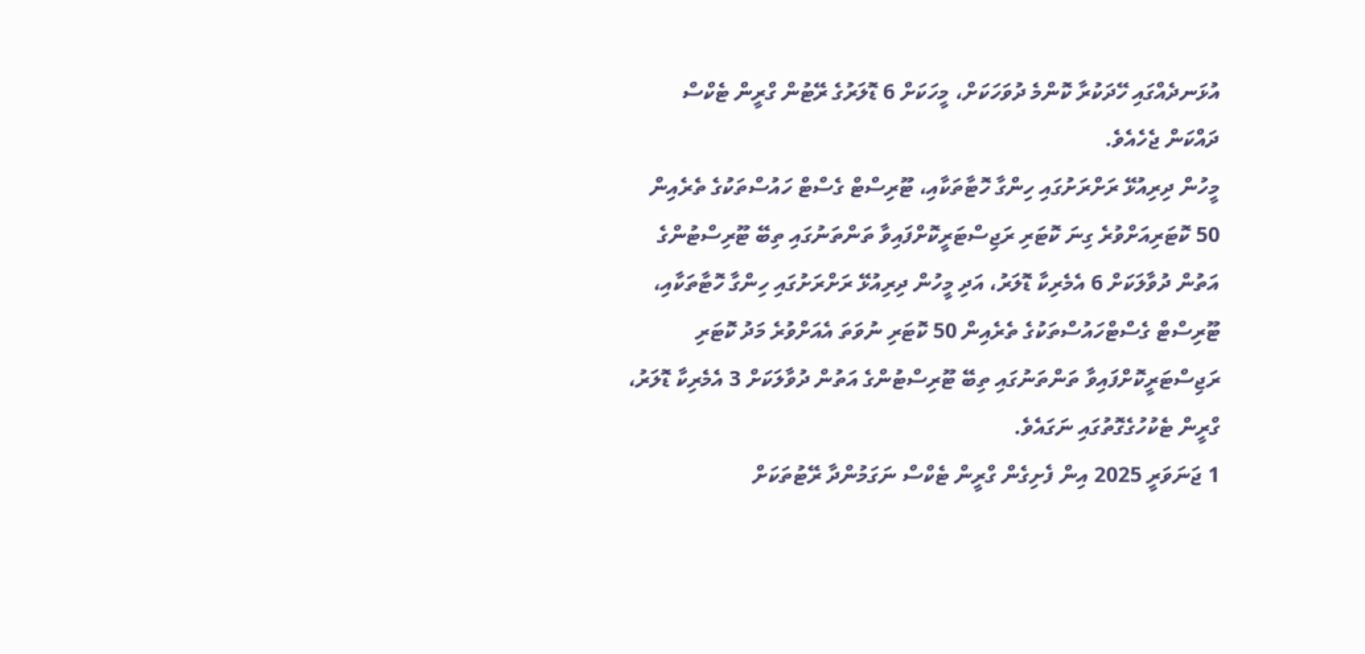އުޅަނދެއްގައި ހޭދަކުރާ ކޮންމެ ދުވަހަކަށް، މީހަކަށް 6 ޑޮލަރުގެ ރޭޓުން ގްރީން ޓެކްސް ދައްކަން ޖެހެއެވެ.
މީހުން ދިރިއުޅޭ ރަށްރަށުގައި ހިންގާ ހޮޓާތަކާއި، ޓޫރިސްޓް ގެސްޓް ހައުސްތަކުގެ ތެރެއިން 50 ކޮޓަރިއަށްވުރެ ގިނަ ކޮޓަރި ރަޖިސްޓަރީކޮށްފައިވާ ތަންތަނުގައި ތިބޭ ޓޫރިސްޓުންގެ އަތުން ދުވާލަކަށް 6 އެމެރިކާ ޑޮލަރު، އަދި މީހުން ދިރިއުޅޭ ރަށްރަށުގައި ހިންގާ ހޮޓާތަކާއި، ޓޫރިސްޓް ގެސްޓްހައުސްތަކުގެ ތެރެއިން 50 ކޮޓަރި ނުވަތަ އެއަށްވުރެ މަދު ކޮޓަރި ރަޖިސްޓަރީކޮށްފައިވާ ތަންތަނުގައި ތިބޭ ޓޫރިސްޓުންގެ އަތުން ދުވާލަކަށް 3 އެމެރިކާ ޑޮލަރު، ގްރީން ޓެކުހުގެގޮތުގައި ނަގައެވެ.
1 ޖަނަވަރީ 2025 އިން ފެށިގެން ގްރީން ޓެކްސް ނަގަމުންދާ ރޭޓުތަކަށް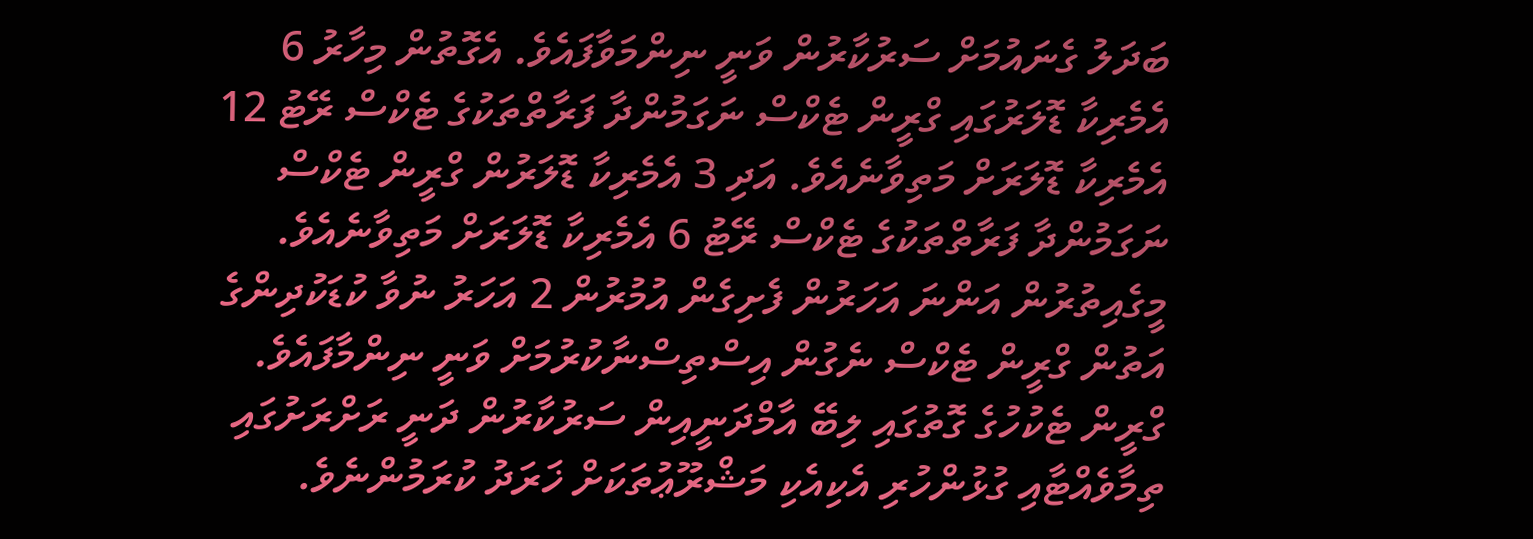ބަދަލު ގެނައުމަށް ސަރުކާރުން ވަނީ ނިންމަވާފައެވެ. އެގޮތުން މިހާރު 6 އެމެރިކާ ޑޮލަރުގައި ގްރީން ޓެކްސް ނަގަމުންދާ ފަރާތްތަކުގެ ޓެކްސް ރޭޓު 12 އެމެރިކާ ޑޮލަރަށް މަތިވާނެއެވެ. އަދި 3 އެމެރިކާ ޑޮލަރުން ގްރީން ޓެކްސް ނަގަމުންދާ ފަރާތްތަކުގެ ޓެކްސް ރޭޓު 6 އެމެރިކާ ޑޮލަރަށް މަތިވާނެއެވެ. މީގެއިތުރުން އަންނަ އަހަރުން ފެށިގެން އުމުރުން 2 އަހަރު ނުވާ ކުޑަކުދިންގެ އަތުން ގްރީން ޓެކްސް ނެގުން އިސްތިސްނާކުރުމަށް ވަނީ ނިންމާފައެވެ.
ގްރީން ޓެކުހުގެ ގޮތުގައި ލިބޭ އާމްދަނީއިން ސަރުކާރުން ދަނީ ރަށްރަށުގައި ތިމާވެއްޓާއި ގުޅުންހުރި އެކިއެކި މަޝްރޫޢުތަކަށް ޚަރަދު ކުރަމުންނެވެ.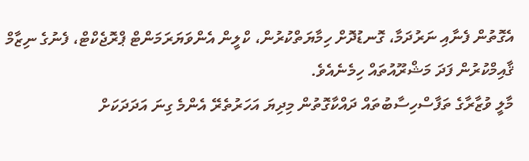އެގޮތުން ފެނާއި ނަރުދަމާ، ގޮނޑުދޮށް ހިމާޔަތްކުރުން، ކްލީން އެންވަޔަރަމަންޓް ޕްރޮޖެކްޓް، ފެނުގެ ނިޒާމް ޤާއިމްކުރުން ފަދަ މަޝްރޫއުތައް ހިމެނެއެވެ.
މާލީ ވުޒާރާގެ ތަފާސްހިސާބުތައް ދައްކާގޮތުން މިދިޔަ އަހަރުތެރޭ އެންމެ ގިނަ އަދަދަކަށް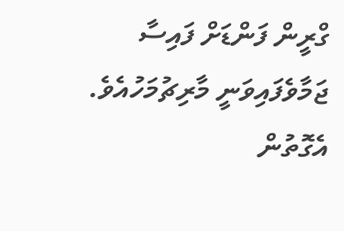ގްރީން ފަންޑަށް ފައިސާ ޖަމާވެފައިވަނީ މާރިޗުމަހުއެވެ. އެގޮތުން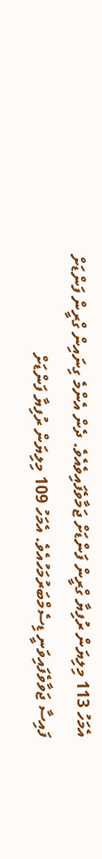އެމަހު 113 މިލިޔަން ރުފިޔާ ގްރީން ފަންޑަށް ޖަމާވެފައިވެއެވެ. ދެން އެންމެ ގިނައިން ގްރީން ފަންޑަށް ފައިސާ ޖަވާވެފައިވަނީ ޑިސެމްބަރުމަހުއެވެ. އެމަހު 109 މިލިޔަން ރުފިޔާ ފަންޑަށް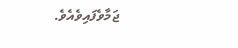ޖަމާވެފައިވެއެވެ.